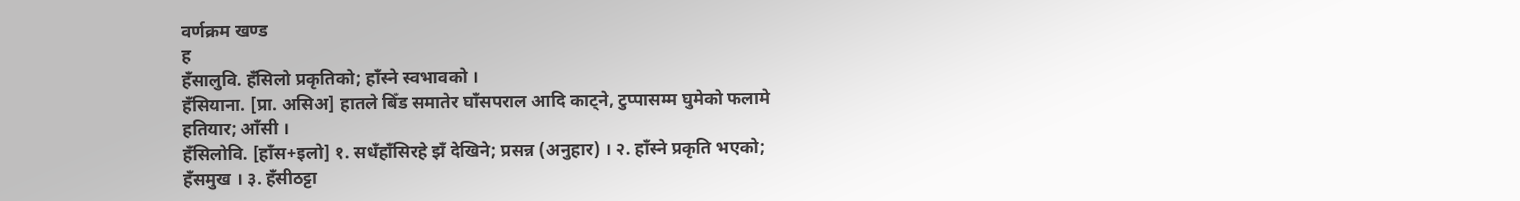वर्णक्रम खण्ड
ह
हँसालुवि. हँसिलो प्रकृतिको; हाँस्ने स्वभावको ।
हँसियाना. [प्रा. असिअ] हातले बिँड समातेर घाँसपराल आदि काट्ने, टुप्पासम्म घुमेको फलामे हतियार; आँसी ।
हँसिलोवि. [हाँस+इलो] १. सधँहाँसिरहे झँ देखिने; प्रसन्न (अनुहार) । २. हाँस्ने प्रकृति भएको; हँसमुख । ३. हँसीठट्टा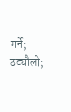गर्ने; ठट्यौलो;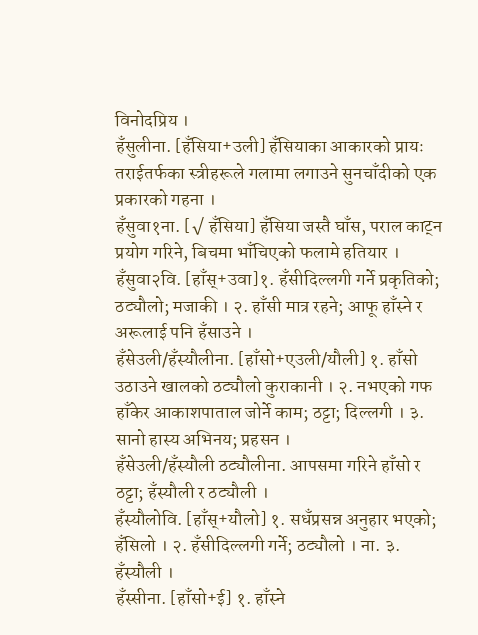विनोदप्रिय ।
हँसुलीना. [हँसिया+उली] हँसियाका आकारको प्रायः तराईतर्फका स्त्रीहरूले गलामा लगाउने सुनचाँदीको एक प्रकारको गहना ।
हँसुवा१ना. [√ हँसिया] हँसिया जस्तै घाँस, पराल काट्न प्रयोग गरिने, बिचमा भाँचिएको फलामे हतियार ।
हँसुवा२वि. [हाँस्+उवा]१. हँसीदिल्लगी गर्ने प्रकृतिको; ठट्यौलो; मजाकी । २. हाँसी मात्र रहने; आफू हाँस्ने र अरूलाई पनि हँसाउने ।
हँसेउली/हँस्यौलीना. [हाँसो+एउली/यौली] १. हाँसो उठाउने खालको ठट्यौलो कुराकानी । २. नभएको गफ हाँकेर आकाशपाताल जोर्ने काम; ठट्टा; दिल्लगी । ३. सानो हास्य अभिनय; प्रहसन ।
हँसेउली/हँस्यौली ठट्यौलीना. आपसमा गरिने हाँसो र ठट्टा; हँस्यौली र ठट्यौली ।
हँस्यौलोवि. [हाँस्+यौलो] १. सधँप्रसन्न अनुहार भएको; हँसिलो । २. हँसीदिल्लगी गर्ने; ठट्यौलो । ना. ३. हँस्यौली ।
हँस्सीना. [हाँसो+ई] १. हाँस्ने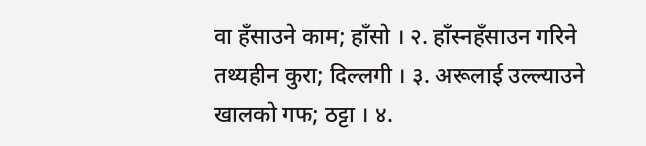वा हँसाउने काम; हाँसो । २. हाँस्नहँसाउन गरिने तथ्यहीन कुरा; दिल्लगी । ३. अरूलाई उल्ल्याउने खालको गफ; ठट्टा । ४.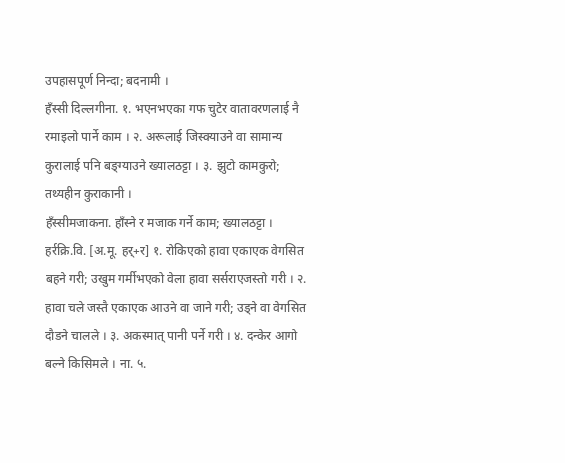उपहासपूर्ण निन्दा; बदनामी ।
हँस्सी दिल्लगीना. १. भएनभएका गफ चुटेर वातावरणलाई नै रमाइलो पार्ने काम । २. अरूलाई जिस्क्याउने वा सामान्य कुरालाई पनि बङ्ग्याउने ख्यालठट्टा । ३. झुटो कामकुरो; तथ्यहीन कुराकानी ।
हँस्सीमजाकना. हाँस्ने र मजाक गर्ने काम; ख्यालठट्टा ।
हर्रक्रि.वि. [अ.मू. हर्+र] १. रोकिएको हावा एकाएक वेगसित बहने गरी; उखुम गर्मीभएको वेला हावा सर्सराएजस्तो गरी । २. हावा चले जस्तै एकाएक आउने वा जाने गरी; उड्ने वा वेगसित दौडने चालले । ३. अकस्मात् पानी पर्ने गरी । ४. दन्केर आगो बल्ने किसिमले । ना. ५.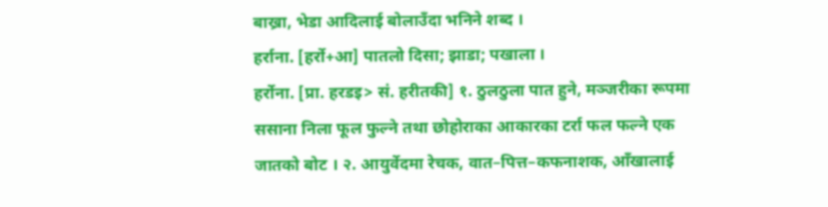बाख्रा, भेडा आदिलाई बोलाउँदा भनिने शब्द ।
हर्राना. [हर्रो+आ] पातलो दिसा; झाडा; पखाला ।
हर्रोना. [प्रा. हरडइ> सं. हरीतकी] १. ठुलठुला पात हुने, मञ्जरीका रूपमा ससाना निला फूल फुल्ने तथा छोहोराका आकारका टर्रा फल फल्ने एक जातको बोट । २. आयुर्वेदमा रेचक, वात–पित्त–कफनाशक, आँखालाई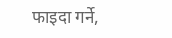फाइदा गर्ने,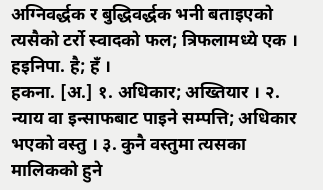अग्निवर्द्धक र बुद्धिवर्द्धक भनी बताइएको त्यसैको टर्रो स्वादको फल; त्रिफलामध्ये एक ।
हइनिपा. है; हँ ।
हकना. [अ.] १. अधिकार; अख्तियार । २. न्याय वा इन्साफबाट पाइने सम्पत्ति; अधिकार भएको वस्तु । ३. कुनै वस्तुमा त्यसका मालिकको हुने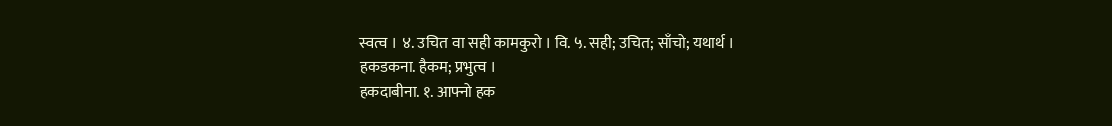स्वत्व । ४. उचित वा सही कामकुरो । वि. ५. सही; उचित; साँचो; यथार्थ ।
हकडकना. हैकम; प्रभुत्व ।
हकदाबीना. १. आफ्नो हक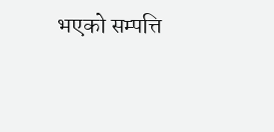भएको सम्पत्ति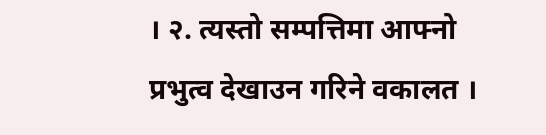। २. त्यस्तो सम्पत्तिमा आफ्नो प्रभुत्व देखाउन गरिने वकालत ।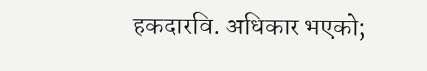हकदारवि. अधिकार भएको;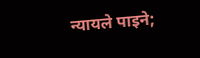न्यायले पाइने;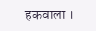हकवाला ।